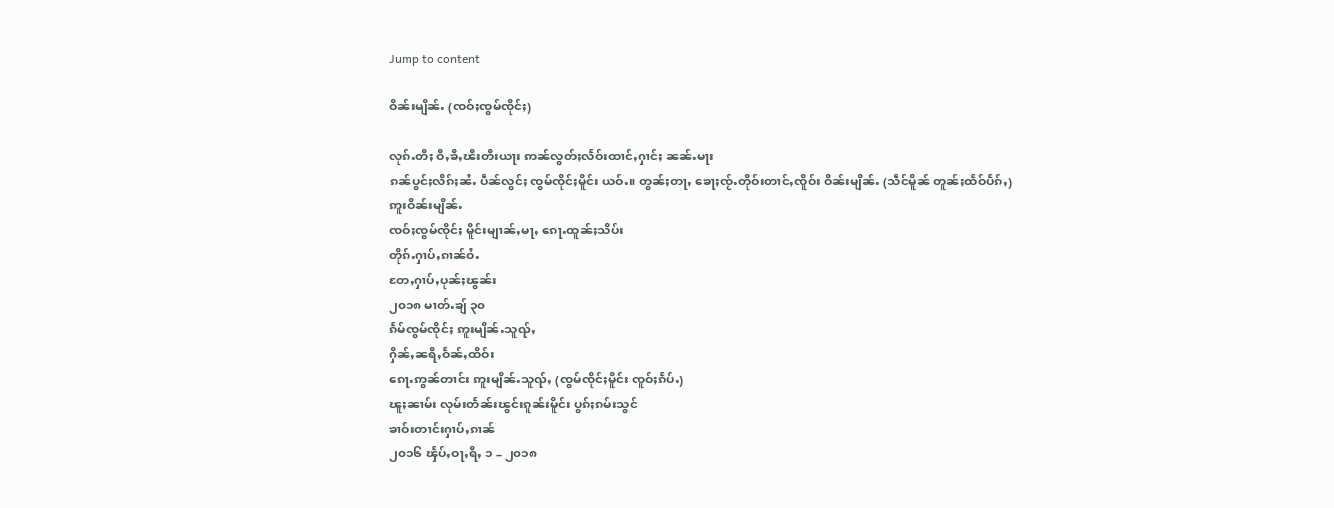Jump to content

ဝိၼ်းမျိၼ်ႉ (ၸဝ်ႈၸွမ်ၸိုင်ႈ)

လုၵ်ႉတီႈ ဝီႇၶီႇၽီးတီးယႃး ဢၼ်လွတ်ႈလႅဝ်းထၢင်ႇႁၢင်ႈ ၼၼ်ႉမႃး
ၵၼ်ပွင်ႈလိၵ်ႈၼႆႉ ပဵၼ်လွင်ႈ ၸွမ်ၸိုင်ႈမိူင်း ယဝ်ႉ။ တွၼ်ႈတႃႇ ၶေႃႈၸႂ်ႉတိုဝ်းတၢင်ႇၸိူဝ်း ဝိၼ်းမျိၼ်ႉ (သဵင်မိူၼ် တူၼ်ႈထႅဝ်ပႅၵ်ႇ)
ဢူးဝိၼ်းမျိၼ်ႉ
ၸဝ်ႈၸွမ်ၸိုင်ႈ မိူင်းမျၢၼ်ႇမႃႇ ၵေႃႉထူၼ်ႈသိပ်း
တိုၵ်ႉႁၢပ်ႇၵၢၼ်ဝႆႉ
တႄႇႁၢပ်ႇပုၼ်ႈၽွၼ်း
၂၀၁၈ မၢတ်ႉၶျ် ၃၀
ၵႅမ်ၸွမ်ၸိုင်ႈ ဢူးမျိၼ်ႉသူၺ်ႇ
ႁိၼ်ႇၼရီႇဝႅၼ်ႇထိဝ်း
ၵေႃႉဢွၼ်တၢင်း ဢူးမျိၼ်ႉသူၺ်ႇ (ၸွမ်ၸိုင်ႈမိူင်း ၸူဝ်ႈၵႅပ်ႉ)
ၽူႈၼၢမ်း လုမ်းတႅၼ်းၽွင်းၵူၼ်းမိူင်း ပွၵ်ႈၵမ်းသွင်
ၶၢဝ်းတၢင်းႁၢပ်ႇၵၢၼ်
၂၀၁၆ ၾႅပ်ႇဝႃႇရီႇ ၁ – ၂၀၁၈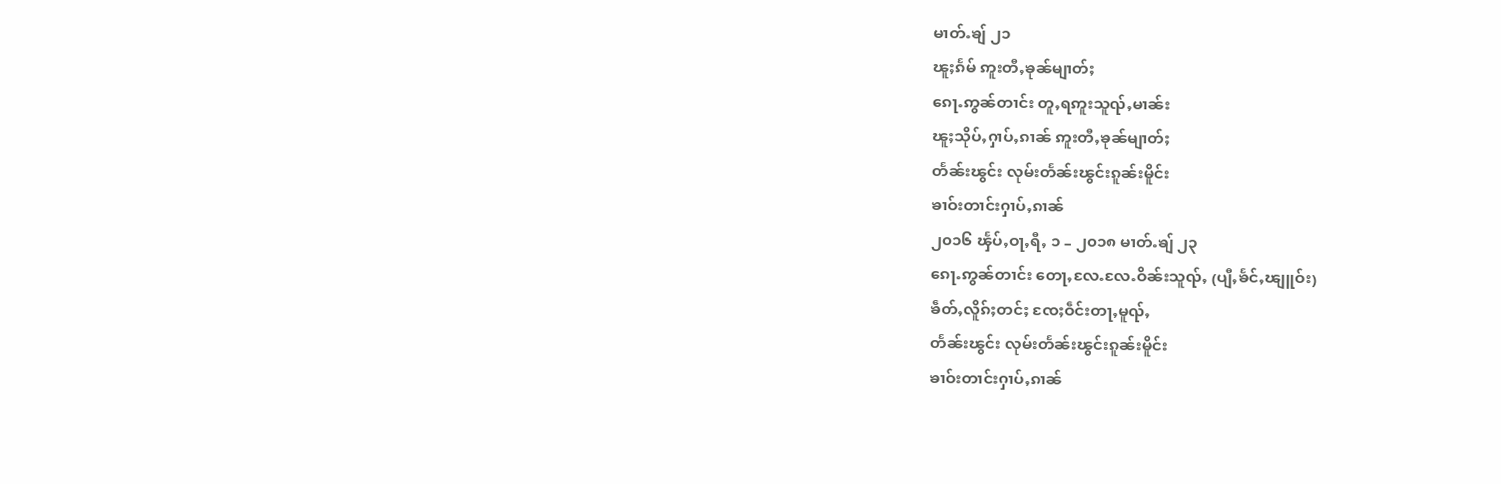မၢတ်ႉၶျ် ၂၁
ၽူႈၵႅမ် ဢူးတီႇၶုၼ်မျၢတ်ႈ
ၵေႃႉဢွၼ်တၢင်း တူႇရဢူးသူၺ်ႇမၢၼ်း
ၽူႈသိုပ်ႇႁၢပ်ႇၵၢၼ် ဢူးတီႇၶုၼ်မျၢတ်ႈ
တႅၼ်းၽွင်း လုမ်းတႅၼ်းၽွင်းၵူၼ်းမိူင်း
ၶၢဝ်းတၢင်းႁၢပ်ႇၵၢၼ်
၂၀၁၆ ၾႅပ်ႇဝႃႇရီႇ ၁ – ၂၀၁၈ မၢတ်ႉၶျ် ၂၃
ၵေႃႉဢွၼ်တၢင်း တေႃႇလႄႉလႄႉဝိၼ်းသူၺ်ႇ (ပျီႇၶႅင်ႇၽျူဝ်း)
ၶဵတ်ႇလိူၵ်ႈတင်ႈ ၸႄႈဝဵင်းတႃႇမူၺ်ႇ
တႅၼ်းၽွင်း လုမ်းတႅၼ်းၽွင်းၵူၼ်းမိူင်း
ၶၢဝ်းတၢင်းႁၢပ်ႇၵၢၼ်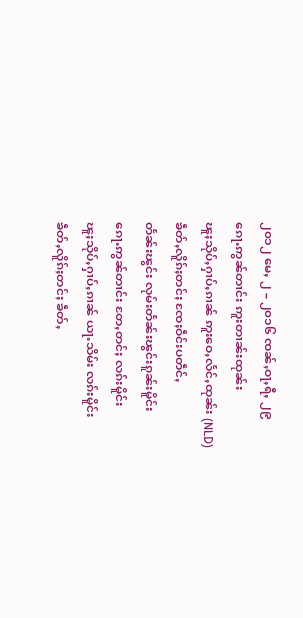၂၀၁၂ မေႇ ၂ – ၂၀၁၆ ၸၼ်ႇဝႃႇရီႇ ၂၉
ၵေႃႉဢွၼ်တၢင်း ဢူးတၢၼ်းထုၼ်း
ၽူႈသိုပ်ႇႁၢပ်ႇၵၢၼ် ဢူးဝေႇလႅင်ႇထုၼ်း (NLD)
ၶဵတ်ႇလိူၵ်ႈတင်ႈ ၸႄႈဝဵင်းပတဵင်ႇ
တႅၼ်းၽွင်း လုမ်းတႅၼ်းၽွင်းၵူၼ်းမိူင်း
ၵေႃႉဢွၼ်တၢင်း တႄႇတင်ႈ လၵ်းမိူင်း
ၽူႈသိုပ်ႇႁၢပ်ႇၵၢၼ် ယႃႉသိမ်း လၵ်းမိူင်း
ၶဵတ်ႇလိူၵ်ႈတင်ႈ ၶဵတ်ႇ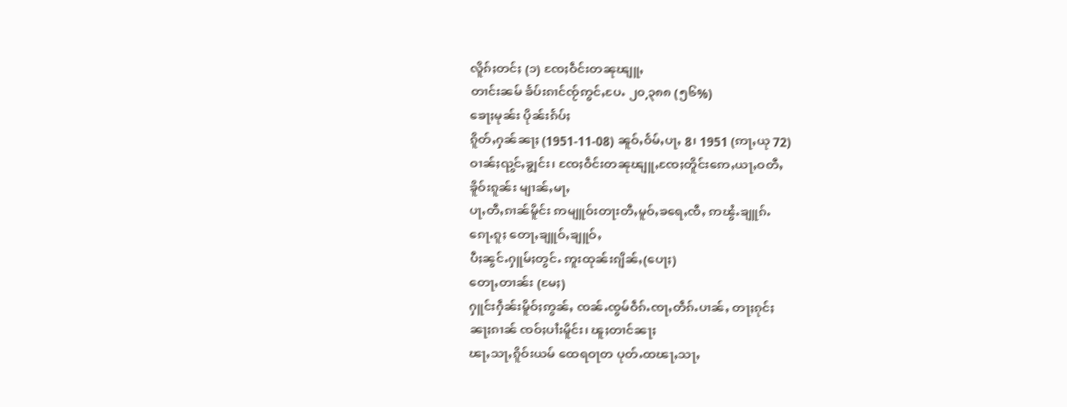လိူၵ်ႈတင်ႈ (၁) ၸႄႈဝဵင်းတၼုၽျူႇ
တၢင်းၼမ် ၶႅပ်းၵၢင်ၸႂ်ဢွင်ႇပႄႉ ၂၀,၃၈၈ (၅၆%)
ၶေႃႈမုၼ်း ပိုၼ်းၵႅပ်ႈ
ၵိူတ်ႇႁၼ်ၼႃႈ (1951-11-08) ၼူဝ်ႇဝႅမ်ႇပႃႇ 8၊ 1951 (ဢႃႇယု 72)
ဝၢၼ်ႈၺွင်ႇၶျွင်း၊ ၸႄႈဝဵင်းတၼုၽျူႇၸႄႈတိူင်းဢေႇယႃႇဝတီႇ
ၶိူဝ်းၵူၼ်း မျၢၼ်ႇမႃႇ
ပႃႇတီႇၵၢၼ်မိူင်း ဢမျူဝ်းတႃးတီႇမူဝ်ႇၶရေႇၸီႇ ဢၽွႆႉၶျူၵ်ႉ
ၵေႃႉၵူႈ တေႃႇၶျူဝ်ႇၶျူဝ်ႇ
ပီႈၼွင်ႉႁူမ်ႈတွင်ႉ ဢူးထုၼ်းၵျိၼ်ႇ(ပေႃႈ)
တေႃႇတၢၼ်း (မႄႈ)
ႁူင်းႁဵၼ်းမိူဝ်ႈဢွၼ်ႇ ၸၼ်ႉၸွမ်ဝဵၵ်ႉၸႃႇတဵၵ်ႉပၢၼ်ႇ တႃႈၵုင်ႈ
ၼႃႈၵၢၼ် ၸဝ်ႈပၢႆးမိူင်း၊ ၽူႈတၢင်ၼႃႈ
ၽႃႇသႃႇၵိူဝ်းယမ် ထေရဝႃတ ပုတ်ႉထၽႃႇသႃႇ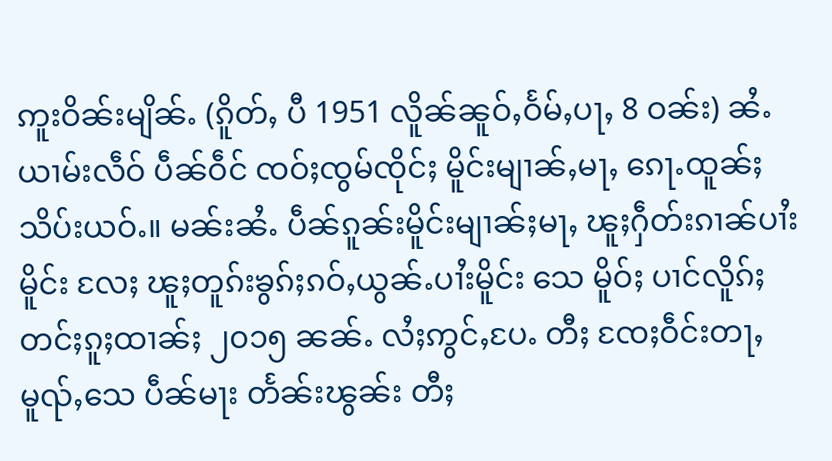ဢူးဝိၼ်းမျိၼ်ႉ (ၵိူတ်ႇ ပီ 1951 လိူၼ်ၼူဝ်ႇဝႅမ်ႇပႃႇ 8 ဝၼ်း) ၼႆႉ ယၢမ်းလဵဝ် ပဵၼ်ဝဵင် ၸဝ်ႈၸွမ်ၸိုင်ႈ မိူင်းမျၢၼ်ႇမႃႇ ၵေႃႉထူၼ်ႈသိပ်းယဝ်ႉ။ မၼ်းၼႆႉ ပဵၼ်ၵူၼ်းမိူင်းမျၢၼ်ႈမႃႇ ၽူႈႁဵတ်းၵၢၼ်ပၢႆးမိူင်း လႄႈ ၽူႈတူၵ်းၶွၵ်ႈၵဝ်ႇယွၼ်ႉပၢႆးမိူင်း သေ မိူဝ်ႈ ပၢင်လိူၵ်ႈတင်ႈၵူႈထၢၼ်ႈ ၂၀၁၅ ၼၼ်ႉ လႆႈဢွင်ႇပႄႉ တီႈ ၸႄႈဝဵင်းတႃႇမူၺ်ႇသေ ပဵၼ်မႃး တႅၼ်းၽွၼ်း တီႈ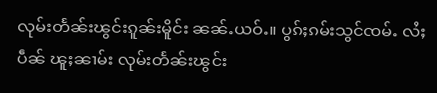လုမ်းတႅၼ်းၽွင်းၵူၼ်းမိူင်း ၼၼ်ႉယဝ်ႉ။ ပွၵ်ႈၵမ်းသွင်ၸမ်ႉ လႆႈပဵၼ် ၽူႈၼၢမ်း လုမ်းတႅၼ်းၽွင်း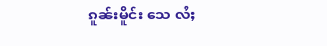ၵူၼ်းမိူင်း သေ လႆႈ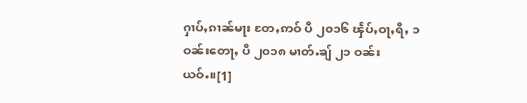ႁၢပ်ႇၵၢၼ်မႃး တႄႇဢဝ် ပီ ၂၀၁၆ ၾႅပ်ႇဝႃႇရီႇ ၁ ဝၼ်းတေႃႇ ပီ ၂၀၁၈ မၢတ်ႉၶျ် ၂၁ ဝၼ်းယဝ်ႉ။[1]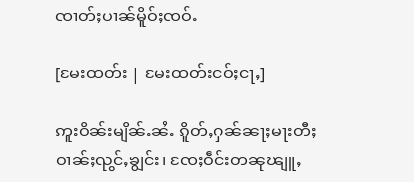ၸၢတ်ႈပၢၼ်မိူဝ်ႈၸဝ်ႉ

[မႄးထတ်း | မႄးထတ်းငဝ်ႈငႃႇ]

ဢူးဝိၼ်းမျိၼ်ႉၼႆႉ ၵိူတ်ႇႁၼ်ၼႃႈမႃးတီႈ ဝၢၼ်ႈၺွင်ႇၶျွင်း၊ ၸႄႈဝဵင်းတၼုၽျူႇ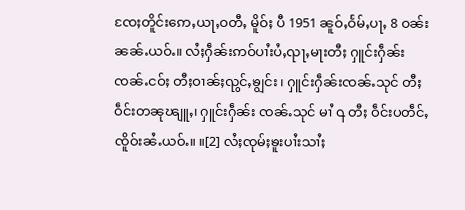ၸႄႈတိူင်းဢေႇယႃႇဝတီႇ မိူဝ်ႈ ပီ 1951 ၼူဝ်ႇဝႅမ်ႇပႃႇ 8 ဝၼ်းၼၼ်ႉယဝ်ႉ။ လႆႈႁဵၼ်းဢဝ်ပၢႆးပႆႇၺႃႇမႃးတီႈ ႁူင်းႁဵၼ်းၸၼ်ႉငဝ်ႈ တီႈဝၢၼ်ႈၺွင်ႇၶျွင်း၊ ႁူင်းႁဵၼ်းၸၼ်ႉသုင် တီႈ ဝဵင်းတၼုၽျူႇ၊ ႁူင်းႁဵၼ်း ၸၼ်ႉသုင် မၢႆ ႖ တီႈ ဝဵင်းပတဵင်ႇ ၸိူဝ်းၼႆႉယဝ်ႉ။ ။[2] လႆႈၸုမ်ႈၶူးပၢႆးသၢႆႈ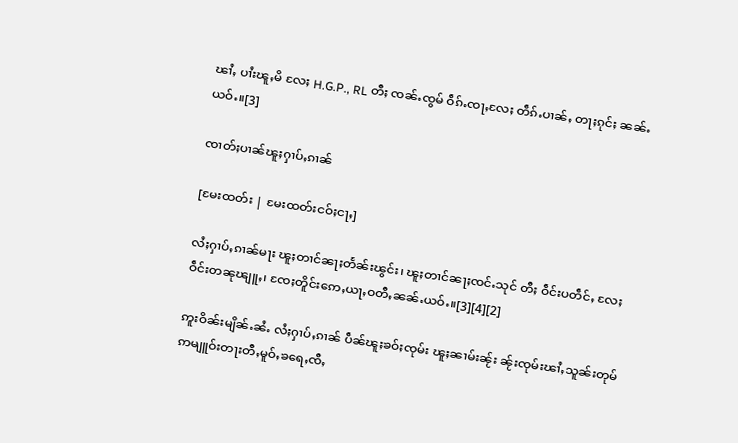ၽၢႆႇ ပၢႆးၽူႇမိ လႄႈ H.G.P., RL တီႈ ၸၼ်ႉၸွမ် ဝဵၵ်ႉၸႃႇလႄႈ တဵၵ်ႉပၢၼ်ႇ တႃႈၵုင်ႈ ၼၼ်ႉယဝ်ႉ။[3]

ၸၢတ်ႈပၢၼ်ၽူႈႁၢပ်ႇၵၢၼ်

[မႄးထတ်း | မႄးထတ်းငဝ်ႈငႃႇ]

လႆႈႁၢပ်ႇၵၢၼ်မႃး ၽူႈတၢင်ၼႃႈတႅၼ်းၽွင်း၊ ၽူႈတၢင်ၼႃႈၸင်ႉသုင် တီႈ ဝဵင်းပတဵင်ႇ လႄႈ ဝဵင်းတၼုၽျူႇ၊ ၸႄႈတိူင်းဢေႇယႃႇဝတီႇၼၼ်ႉယဝ်ႉ။[3][4][2]

ဢူးဝိၼ်းမျိၼ်ႉၼႆႉ လႆႈႁၢပ်ႇၵၢၼ် ပဵၼ်ၽူႈၶဝ်ႈၸုမ်း ၽူႈၼၢမ်းၼႂ်း ၼႂ်းၸုမ်းၽၢႆႇသူၼ်းတုမ် ဢမျူဝ်းတႃးတီႇမူဝ်ႇၶရေႇၸီႇ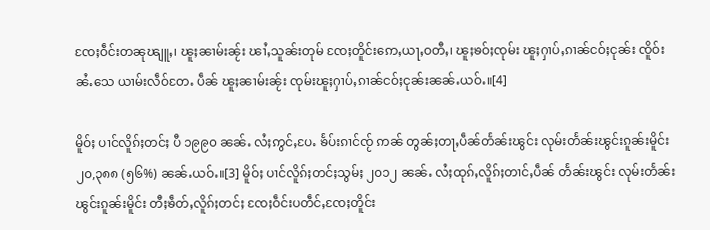ၸႄႈဝဵင်းတၼုၽျူႇ၊ ၽူႈၼၢမ်းၼႂ်း ၽၢႆႇသူၼ်းတုမ် ၸႄႈတိူင်းဢေႇယႃႇဝတီႇ၊ ၽူႈၶဝ်ႈၸုမ်း ၽူႈႁၢပ်ႇၵၢၼ်ငဝ်ႈငုၼ်း ၸိူဝ်းၼႆႉသေ ယၢမ်းလဵဝ်တႄႉ ပဵၼ် ၽူႈၼၢမ်းၼႂ်း ၸုမ်းၽူႈႁၢပ်ႇၵၢၼ်ငဝ်ႈငုၼ်းၼၼ်ႉယဝ်ႉ။[4]

မိူဝ်ႈ ပၢင်လိူၵ်ႈတင်ႈ ပီ ၁၉၉၀ ၼၼ်ႉ လႆႈဢွင်ႇပႄႉ ၶႅပ်းၵၢင်ၸႂ် ဢၼ် တွၼ်ႈတႃႇပဵၼ်တႅၼ်းၽွင်း လုမ်းတႅၼ်းၽွင်းၵူၼ်းမိူင်း ၂၀,၃၈၈ (၅၆%) ၼၼ်ႉယဝ်ႉ။[3] မိူဝ်ႈ ပၢင်လိူၵ်ႈတင်ႈသွမ်ႈ ၂၀၁၂ ၼၼ်ႉ လႆႈထုၵ်ႇလိူၵ်ႈတၢင်ႇပဵၼ် တႅၼ်းၽွင်း လုမ်းတႅၼ်းၽွင်းၵူၼ်းမိူင်း တီႈၶဵတ်ႇလိူၵ်ႈတင်ႈ ၸႄႈဝဵင်းပတဵင်ႇၸႄႈတိူင်း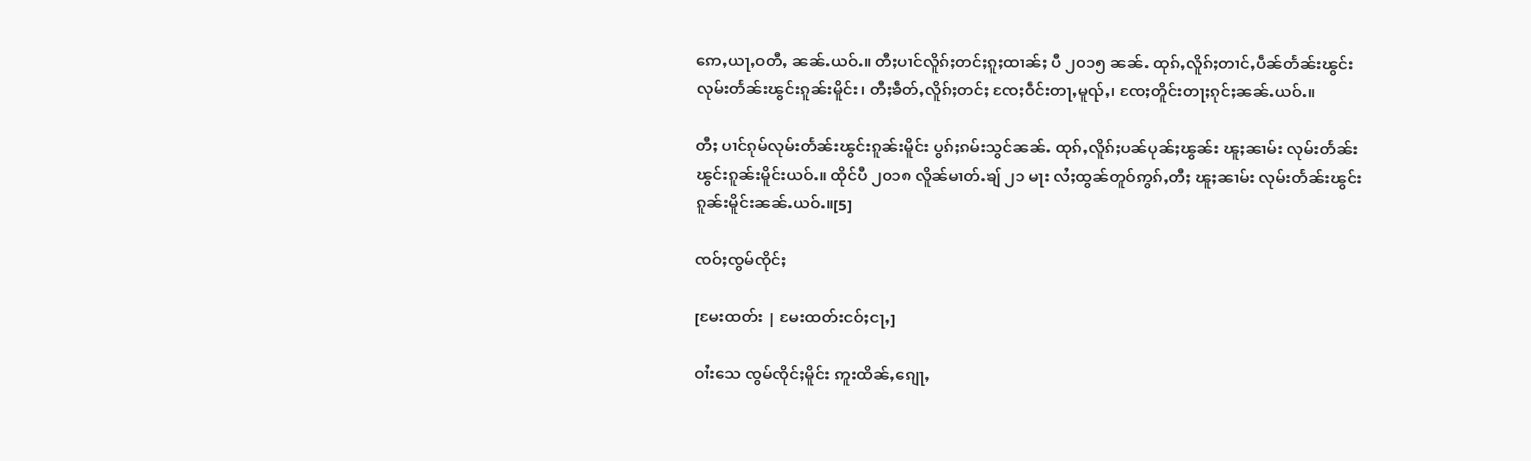ဢေႇယႃႇဝတီႇ ၼၼ်ႉယဝ်ႉ။ တီႈပၢင်လိူၵ်ႈတင်ႈၵူႈထၢၼ်ႈ ပီ ၂၀၁၅ ၼၼ်ႉ ထုၵ်ႇလိူၵ်ႈတၢင်ႇပဵၼ်တႅၼ်းၽွင်း လုမ်းတႅၼ်းၽွင်းၵူၼ်းမိူင်း၊ တီႈၶဵတ်ႇလိူၵ်ႈတင်ႈ ၸႄႈဝဵင်းတႃႇမူၺ်ႇ၊ ၸႄႈတိူင်းတႃႈၵုင်ႈၼၼ်ႉယဝ်ႉ။

တီႈ ပၢင်ၵုမ်လုမ်းတႅၼ်းၽွင်းၵူၼ်းမိူင်း ပွၵ်ႈၵမ်းသွင်ၼၼ်ႉ ထုၵ်ႇလိူၵ်ႈပၼ်ပုၼ်ႈၽွၼ်း ၽူႈၼၢမ်း လုမ်းတႅၼ်းၽွင်းၵူၼ်းမိူင်းယဝ်ႉ။ ထိုင်ပီ ၂၀၁၈ လိူၼ်မၢတ်ႉၶျ် ၂၁ မႃး လႆႈထွၼ်တူဝ်ဢွၵ်ႇတီႈ ၽူႈၼၢမ်း လုမ်းတႅၼ်းၽွင်းၵူၼ်းမိူင်းၼၼ်ႉယဝ်ႉ။[5]

ၸဝ်ႈၸွမ်ၸိုင်ႈ

[မႄးထတ်း | မႄးထတ်းငဝ်ႈငႃႇ]

ဝၢႆးသေ ၸွမ်ၸိုင်ႈမိူင်း ဢူးထိၼ်ႇၵျေႃႇ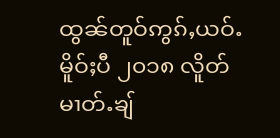ထွၼ်တူဝ်ဢွၵ်ႇယဝ်ႉ မိူဝ်ႈပီ ၂၀၁၈ လိူတ်မၢတ်ႉၶျ်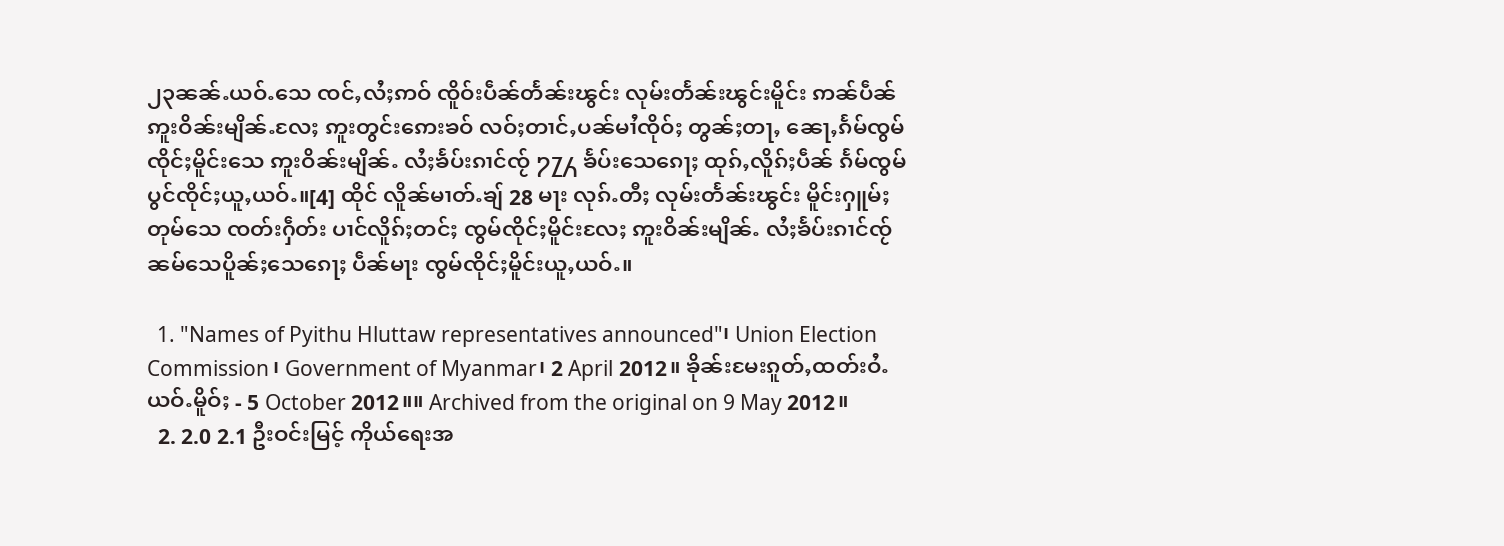၂၃ၼၼ်ႉယဝ်ႉသေ ၸင်ႇလႆႈဢဝ် ၸိူဝ်းပဵၼ်တႅၼ်းၽွင်း လုမ်းတႅၼ်းၽွင်းမိူင်း ဢၼ်ပဵၼ် ဢူးဝိၼ်းမျိၼ်ႉလႄႈ ဢူးတွင်းဢေးၶဝ် လဝ်ႈတၢင်ႇပၼ်မၢႆၸိုဝ်ႈ တွၼ်ႈတႃႇ ၼေႃႇၵႅမ်ၸွမ်ၸိုင်ႈမိူင်းသေ ဢူးဝိၼ်းမျိၼ်ႉ လႆႈၶႅပ်းၵၢင်ၸႂ် ႒႗႓ ၶႅပ်းသေၵေႃႈ ထုၵ်ႇလိူၵ်ႈပဵၼ် ၵႅမ်ၸွမ်ပွင်ၸိုင်ႈယူႇယဝ်ႉ။[4] ထိုင် လိူၼ်မၢတ်ႉၶျ် 28 မႃး လုၵ်ႉတီႈ လုမ်းတႅၼ်းၽွင်း မိူင်းႁူမ်ႈတုမ်သေ ၸတ်းႁဵတ်း ပၢင်လိူၵ်ႈတင်ႈ ၸွမ်ၸိုင်ႈမိူင်းလႄႈ ဢူးဝိၼ်းမျိၼ်ႉ လႆႈၶႅပ်းၵၢင်ၸႂ် ၼမ်သေပိူၼ်ႈသေၵေႃႈ ပဵၼ်မႃး ၸွမ်ၸိုင်ႈမိူင်းယူႇယဝ်ႉ။

  1. "Names of Pyithu Hluttaw representatives announced"၊ Union Election Commission၊ Government of Myanmar၊ 2 April 2012။ ၶိုၼ်းမႄးၵူတ်ႇထတ်းဝႆႉယဝ်ႉမိူဝ်ႈ - 5 October 2012။။ Archived from the original on 9 May 2012။
  2. 2.0 2.1 ဦးဝင်းမြင့် ကိုယ်ရေးအ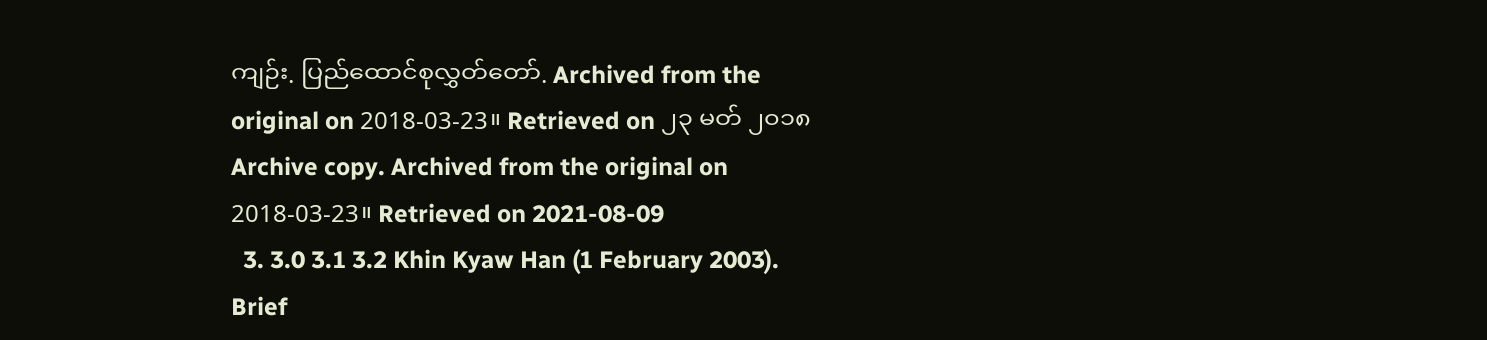ကျဉ်း. ပြည်ထောင်စုလွှတ်တော်. Archived from the original on 2018-03-23။ Retrieved on ၂၃ မတ် ၂၀၁၈Archive copy. Archived from the original on 2018-03-23။ Retrieved on 2021-08-09
  3. 3.0 3.1 3.2 Khin Kyaw Han (1 February 2003). Brief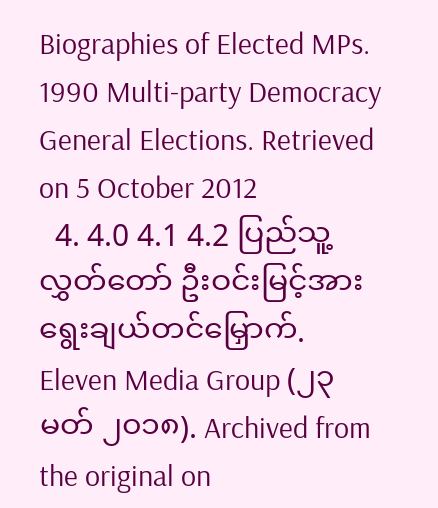Biographies of Elected MPs. 1990 Multi-party Democracy General Elections. Retrieved on 5 October 2012
  4. 4.0 4.1 4.2 ပြည်သူ့လွှတ်တော် ဦးဝင်းမြင့်အား ရွေးချယ်တင်မြှောက်. Eleven Media Group (၂၃ မတ် ၂၀၁၈). Archived from the original on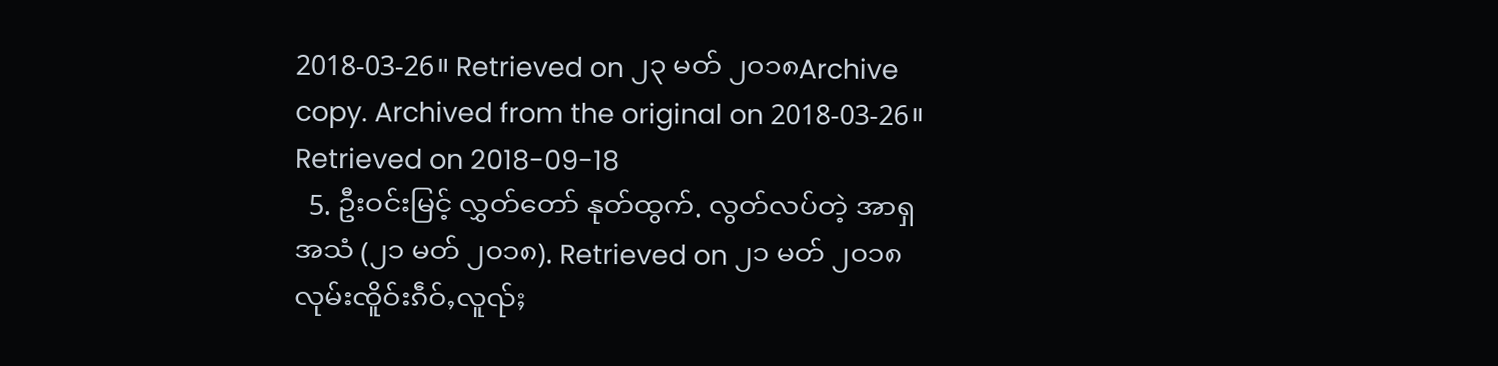2018-03-26။ Retrieved on ၂၃ မတ် ၂၀၁၈Archive copy. Archived from the original on 2018-03-26။ Retrieved on 2018-09-18
  5. ဦးဝင်းမြင့် လွှတ်တော် နုတ်ထွက်. လွတ်လပ်တဲ့ အာရှအသံ (၂၁ မတ် ၂၀၁၈). Retrieved on ၂၁ မတ် ၂၀၁၈
လုမ်းၸိူဝ်းၵဵဝ်ႇလူၺ်ႈ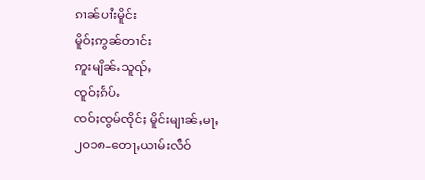ၵၢၼ်ပၢႆးမိူင်း
မိူဝ်ႈဢွၼ်တၢင်း
ဢူးမျိၼ်ႉသူၺ်ႇ
ၸူဝ်ႈၵႅပ်ႉ
ၸဝ်ႈၸွမ်ၸိုင်ႈ မိူင်းမျၢၼ်ႇမႃႇ
၂၀၁၈–တေႃႇယၢမ်းလဵဝ်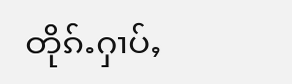တိုၵ်ႉႁၢပ်ႇ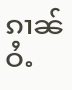ၵၢၼ်ဝႆႉ